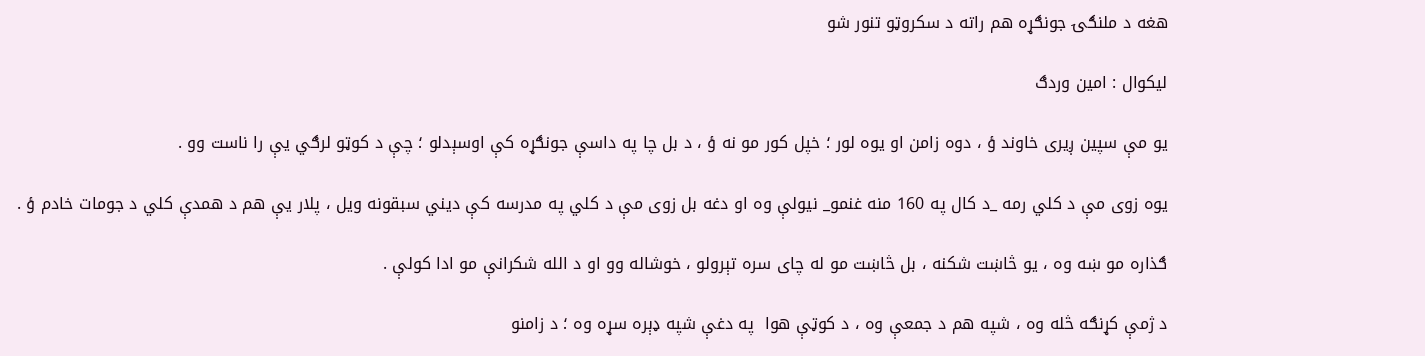هغه د ملنګۍ جونګړه هم راته د سکروټو تنور شو

ليکوال : امين وردګ

يو مې سپين ږيرى خاوند ؤ ، دوه زامن او يوه لور ؛ خپل کور مو نه ؤ ، د بل چا په داسې جونګړه کې اوسېدلو ؛ چې د کوټو لرګي يې را ناست وو .

يوه زوى مې د کلي رمه _د کال په 160 منه غنمو_ نيولې وه او دغه بل زوى مې د کلي په مدرسه کې ديني سبقونه ويل ، پلار يې هم د همدې کلي د جومات خادم ؤ .

ګذاره مو ښه وه ، يو څاښت شکنه ، بل څاښت مو له چاى سره تېرولو ، خوشاله وو او د الله شکرانې مو ادا کولې .

د ژمې کړنګه څله وه ، شپه هم د جمعې وه ، د کوټې هوا  په دغې شپه ډېره سړه وه ؛ د زامنو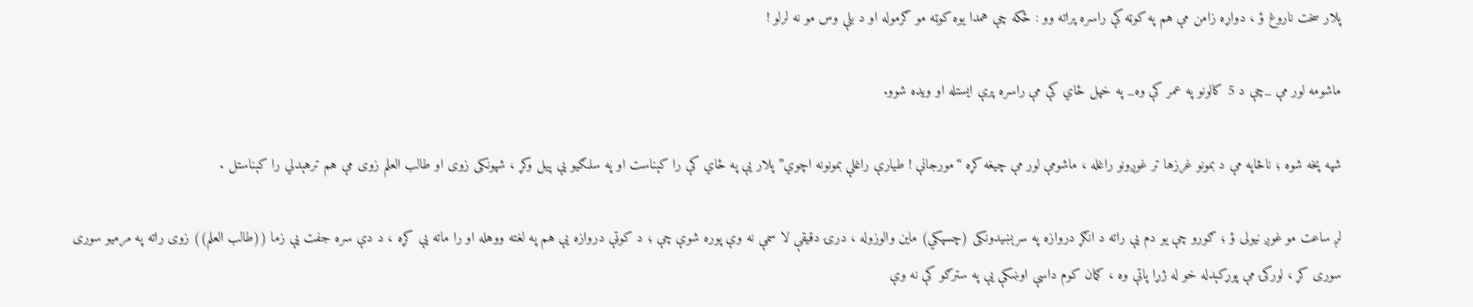پلار سخت ناروغ ؤ ، دواړه زامن مې هم په کوټه کې راسره پراته وو : ځکه چې همدا يوه کوټه مو ګرموله او د بلې وس مو نه لرلو !

ماشومه لور مې _چې د 5 کالونو په عمر کې وه_ په خپل ځاي کې مې راسره پرې ايستله او ويده شوو.

شپه پخه شوه ؛ ناڅاپه مې د بمونو غرزها تر غوږونو راغله ، ماشومې لور مې چيغه کړه “مورجانې ! طيارې راغلې بمونونه اچوي” پلار يې په ځاي کې را کېناست او په سلګيو يې پيل وکړ ، شپونکى زوى او طالب العلم زوى مې هم ترهېدلي را کېناستل .

لږ ساعت مو غوږ نيولى ؤ ؛ ګورو چې يو دم يې راته د انګړ دروازه په سرېښيدونکى (چسپکي) ماين والوزوله ، درۍ دقيقې لا سمې نه وې پوره شوې چې ؛ د کوټې دروازه يې هم په لغته ووهله او را ماته يې کړه ، د دې سره جفت يې زما ((طالب العلم)) زوى راته په مرميو سورى سورى کړ ، لورکۍ مې پوړکېدله خو له ژړا پاتې وه ، ګمان کوم داسې اوښکې يې په سترګو کې نه وې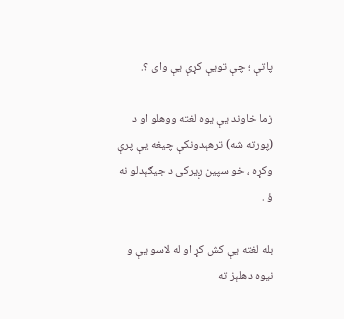پاتې ؛ چې تويې کړې يې واى ؟.

زما خاوند يې يوه لغته ووهلو او د (پورته شه) ترهېدونکې چيغه يې پرې وکړه ، خو سپين ږيرکى د جيګېدلو نه ؤ .

بله لغته يې کش کړ او له لاسو يې و نيوه دهلېز ته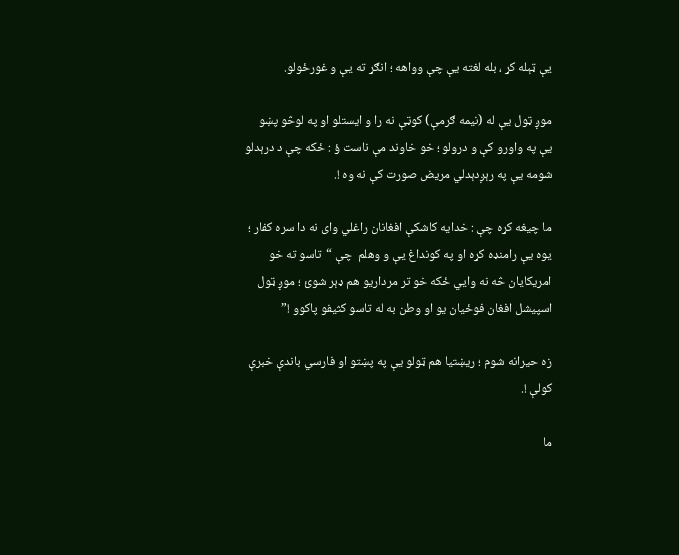يې ټېله کړ ، بله لغته يې چې وواهه ؛ انګړ ته يې و غورځولو.

موږ ټول يې له (نيمه ګرمې) کوټې نه را و ايستلو او په لوڅو پښو يې په واورو کې و درولو ؛ خو خاوند مې ناست ؤ : ځکه چې د درېدلو شومه يې په رېږدېدلي مريض صورت کې نه وه !.

ما چيغه کړه چې : خدايه کاشکې افغانان راغلي واى نه دا سره کفار ؛ يوه يې رامنډه کړه او په کونداغ يې و وهلم  چې “تاسو ته خو امريکايان څه نه وايي ځکه خو تر مرداريو هم ډېر شوئ ؛ موږ ټول اسپيشل افغان فوځيان يو او وطن به له تاسو کثيفو پاکوو !”

زه حيرانه شوم ؛ ريښتيا هم ټولو يې په پښتو او فارسي باندې خبرې کولې !.

ما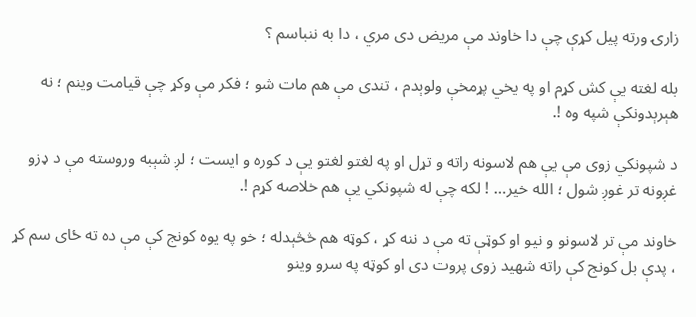زارۍ ورته پيل کړې چې دا خاوند مې مريض دى مري ، دا به ننباسم ؟

بله لغته يې کش کړم او په يخي پړمخې ولوېدم ، تندى مې هم مات شو ؛ فکر مې وکړ چې قيامت وينم ؛ نه هېرېدونکې شپه وه !.

د شپونکي زوى مې يې هم لاسونه راته و تړل او په لغتو لغتو يې د کوره و ايست ؛ لږ شېبه وروسته مې د ډزو غږونه تر غوږ شول ؛ الله خير… ! لکه چې له شپونکي يې هم خلاصه کړم !.

خاوند مې تر لاسونو و نيو او کوټې ته مې د ننه کړ ، کوټه هم څڅېدله ؛ خو په يوه کونج کې مې ده ته ځاى سم کړ ، پدې بل کونج کې راته شهيد زوى پروت دى او کوټه په سرو وينو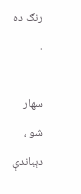رنګ ده .

سهار شو ، دېباندې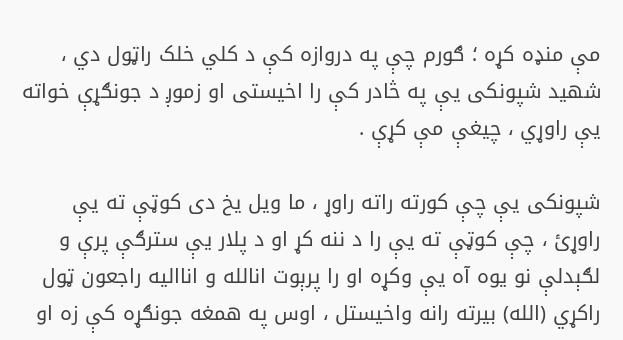مې منډه کړه ؛ ګورم چې په دروازه کې د کلي خلک راټول دي ، شهيد شپونکى يې په څادر کې را اخيستى او زموږ د جونګړې خواته يې راوړي ، چيغې مې کړې .

شپونکى يې چې کورته راته راوړ ، ما ويل يخ دى کوټې ته يې راوړئ ، چې کوټې ته يې را د ننه کړ او د پلار يې سترګې پرې و لګېدلې نو يوه آه يې وکړه او را پرېوت انالله و انااليه راجعون ټول راکړي (الله) بيرته رانه واخيستل ، اوس په همغه جونګړه کې زه او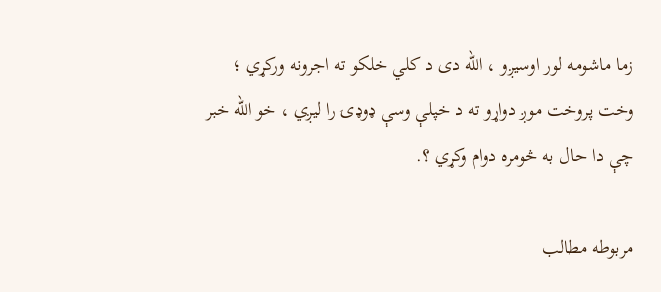زما ماشومه لور اوسيږو ، الله دی د کلي خلکو ته اجرونه ورکړي ؛ وخت پروخت موږ دواړو ته د خپلې وسې ډوډۍ را ليږي ، خو الله خبر چې دا حال به څومره دوام وکړي ؟.

مربوطه مطالب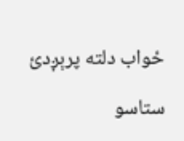ځواب دلته پرېږدئ

ستاسو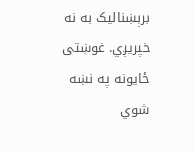برېښناليک به نه خپريږي. غوښتى ځایونه په نښه شوي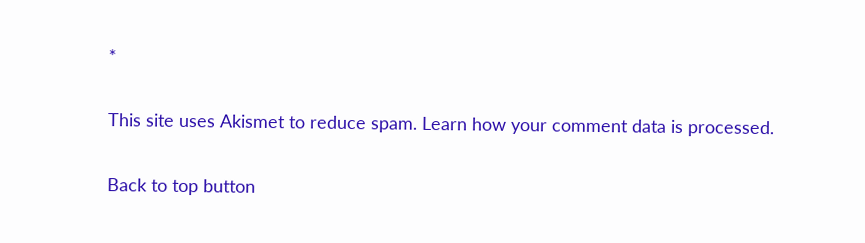*

This site uses Akismet to reduce spam. Learn how your comment data is processed.

Back to top button